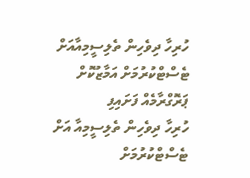ހުރިހާ ދިވެހިން ތެލިސީމިއާއަށް ޓެސްޓްކުރުމަށް އަމާޒުކޮށް ޕަރޮގްރާމެއް ފަށައިފި
ހުރިހާ ދިވެހިން ތެލިސީމިއާ އަށް ޓެސްޓްކުރުމަށް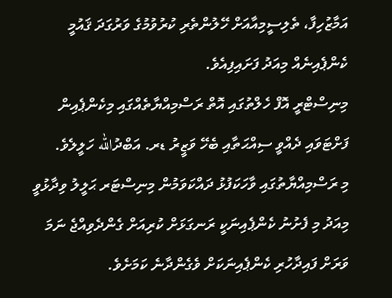އަމާޒުހިފާ، ތެލިސީމިއާއަށް ހޭލުންތެރި ކުރުވުމުގެ ވަރުގަދަ ޤައުމީ ކެންޕެއިނެއް މިއަދު ފަށައިފިއެވެ.
މިނިސްޓްރީ އޮފް ހެލްތުގައި އޮތް ރަސްމިއްޔާތެއްގައި މިކެންޕެއިން ފަށްޓަވައި ދެއްވީ ސިއްޙަތާއި ބެހޭ ވަޒީރު ޑރ. އަބްދުالله ހަލީލެވެ.
މި ރަސްމިއްޔާތުގައި ވާހަކަފުޅު ދައްކަވަމުން މިނިސްޓަރ ޙަލީލު ވިދާޅުވީ މިއަދު މި ފެށުނު ކެންޕެއިނަކީ ރަނގަޅަށް ކުރިއަށް ގެންދެވިއްޖެ ނަމަ ވަރަށް ފައިދާހުރި ކެންޕެއިނަކަށް ވެގެންދާނެ ކަމަށެވެ.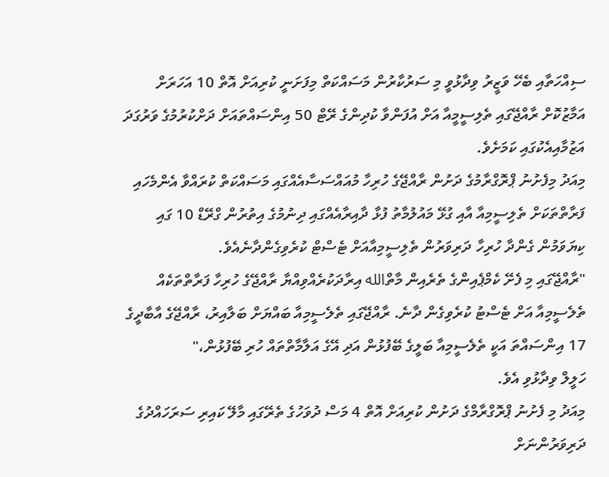ސިއްހަތާއި ބެހޭ ވަޒީރު ވިދާޅުވީ މި ސަރުކާރުން މަސައްކަތް މިފަށަނީ ކުރިއަށް އޮތް 10 އަހަރަށް އަމާޒުކޮށް ރާއްޖޭގައި ތެލިސީމީއާ އަށް އުފަންވާ ކުދިންގެ ރޭޓް 50 އިންސައްތައަށް ދަށްކުރުމުގެ ވަރުގަދަ އަޒުމާއިއެކުގައި ކަމަށެވެ.
މިއަދު މިފެށުނު ޕްރޮގްރާމުގެ ދަށުން ރާއްޖޭގެ ހުރިހާ މުއައްސަސާއެއްގައި މަސައްކަތް ކުރައްވާ އެންމެހައި ފަރާތްތަކަށް ތެލިސީމިއާ އާއި ގުޅޭ މައުލުމާތު ފުޅާ ދާއިރާއެއްގައި ދިނުމުގެ އިތުރުން ގްރޭޑް 10 ގައި ކިޔަވަމުން ގެންދާ ހުރިހާ ދަރިވަރުން ތެލިސީމިއާއަށް ޓެސްޓް ކުރެވިގެންދާނެއެވެ.
"ރާއްޖޭގައި މި ފެށޭ ކެމްޕެއިންގެ ތެރެއިން މާތްالله އިރާދަކުރެއްވިއްޔާ ރާއްޖޭގެ ހުރިހާ ފަރާތްތަކެއް ތެލެސީމިއާ އަށް ޓެސްޓު ކުރެވިގެން ދާނެ. ރާއްޖޭގައި ތެލެސީމިއާ ބައްޔަށް ބަލާއިރު، ރާއްޖޭގެ އާބާދީގެ 17 އިންސައްތަ އަކީ ތެލެސީމިއާ ބަލީގެ ބޭފުޅުން އަދި އޭގެ އަލާމާތްތައް ހުރި ބޭފުޅުން،"
ހަލީލް ވިދާޅުވި އެވެ.
މިއަދު މި ފެށުނު ޕްރޮގްރާމްގެ ދަށުން ކުރިއަށް އޮތް 4 މަސް ދުވަހުގެ ތެރޭގައި މާލޭ ކައިރި ސަރަހައްދުގެ ދަރިވަރުންނަށް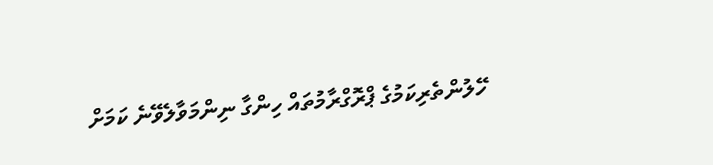ހޭލުންތެރިކަމުގެ ޕްރޮގްރާމުތައް ހިންގާ ނިންމަވާލެވޭނެ ކަމަށް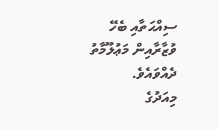ސިއްޙަތާއި ބެހޭ ވުޒާރާއިން މަޢުލޫމާތު ދެއްވައެވެ.
މިއަދުގެ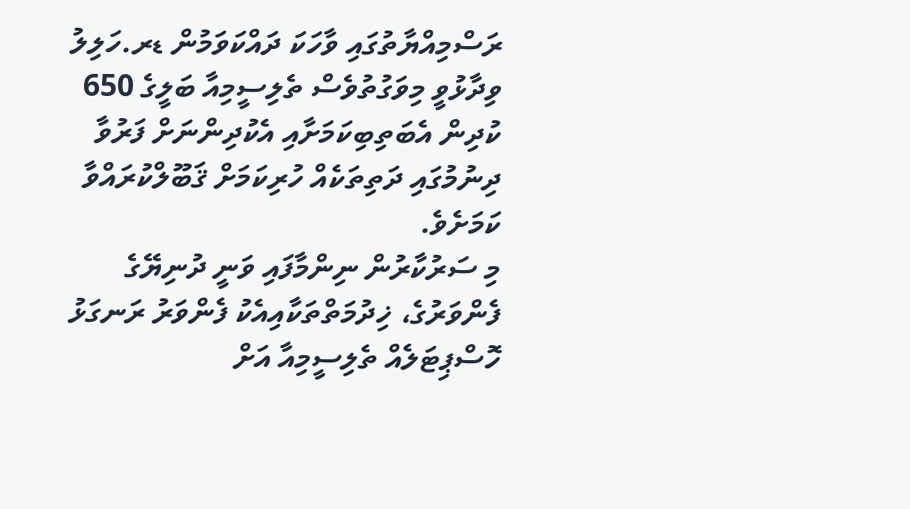ރަސްމިއްޔާތުގައި ވާހަކަ ދައްކަވަމުން ޑރ.ހަލިލު ވިދާޅުވީ މިވަގުތުވެސް ތެލިސީމިއާ ބަލީގެ 650 ކުދިން އެބަތިބިކަމަށާއި އެކުދިންނަށް ފަރުވާ ދިނުމުގައި ދަތިތަކެއް ހުރިކަމަށް ޤަބޫލްކުރައްވާ ކަމަށެވެ.
މި ސަރުކާރުން ނިންމާފައި ވަނީ ދުނިޔޭގެ ފެންވަރުގެ، ޚިދުމަތްތަކާއިއެކު ފެންވަރު ރަނގަޅު ހޮސްޕިޓަލެއް ތެލިސީމިއާ އަށް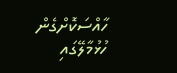ހާއްސަކޮށްގެން ހުޅުމާލޭގައި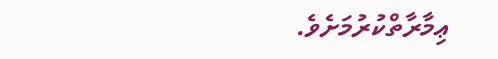ޢިމާރާތްކުރުމަށެވެ.